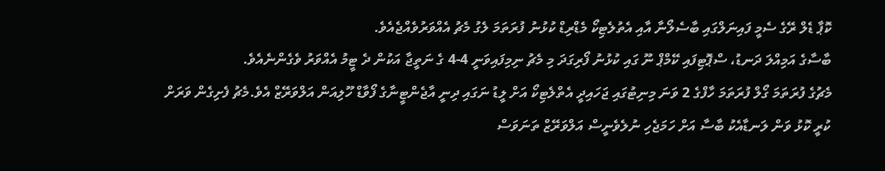ކޮޕާ ޑެލް ރޭގެ ސެމީ ފައިނަލްގައި ބާސެލޯނާ އާއި އެތުލެޓިކޯ މެޑްރިޑް ކުޅުނު ފުރަތަމަ ލެގު މެޗު އެއްވަރުވެއްޖެއެވެ.
ބާސާގެ އަމިއްލަ ދަނޑު، ސްޕޮޓިފައި ކޭމްޕް ނޫ ގައި ކުޅުނު ފޯރިގަދަ މި މެޗު ނިމިފައިވަނީ 4-4 ގެ ނަތީޖާ އަކުން ދެ ޓީމު އެއްވަރު ވެގެންނެއެވެ.
މެޗުގެ ފުރަތަމަ ގޯލް ފުރަތަމަ ހާފްގެ 2 ވަނަ މިނިޓުގައި ޖަހައިދީ އެތްލެޓިކޯ އަށް ލީޑު ނަގައި ދިނީ އާޖެންޓީނާގެ ފޯވާޑް ހޫލިއަން އަލްވަރޭޒް އެވެ.މެޗު ފެށިގެން ވަރަށް ކުރީ ކޮޅު ވަން ލަނޑާއެކު ބާސާ އަށް ހަމަޖެހި ނުލެވެނީސް އަލްވަރޭޒް ތަނަވަސް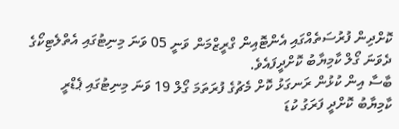ކޮށްދިން ފުރުސަތެއްގައި އެންޓޮއިން ގްރީޒްމަން ވަނީ 05 ވަނަ މިނިޓުގައި އެތްލެޓިކޯގެ ދެވަނަ ގޯލް ކާމިޔާބު ކޮށްދީފައެވެ.
ބާސާ އިން ކުޅުން ރަނގަޅު ކޮށް މެޗުގެ ފުރަތަމަ ގޯލް 19 ވަނަ މިނިޓުގައި ޕެޑްރީ ކާމިޔާބު ކޮށްދީ ފަރަގު ކުޑަ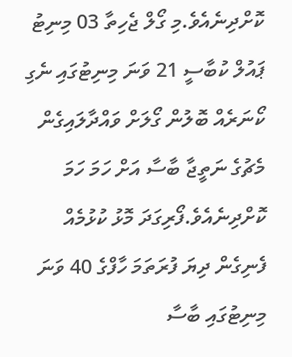ކޮށްދިނެއެވެ.މި ގޯލް ޖެހިތާ 03 މިނިޓު ޕައުލް ކުބާސީ 21 ވަނަ މިނިޓުގައި ނެގި ކޯނަރެއް ބޮލުން ގޯލަށް ވައްދާލައިގެން މެޗުގެ ނަތީޖާ ބާސާ އަށް ހަމަ ހަމަ ކޮށްދިނެއެވެ.ފޯރިގަދަ މޮޅު ކުޅުމެއް ފެނިގެން ދިޔަ ފުރަތަމަ ހާފްގެ 40 ވަނަ މިނިޓުގައި ބާސާ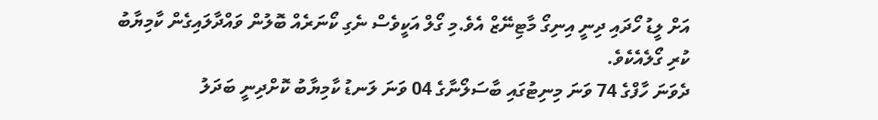އަށް ލީޑު ހޯދައި ދިނީ އިނިގޯ މާޓިނޭޒް އެވެ.މި ގޯލް އަކީވެސް ނެގި ކޯނަރެއް ބޮލުން ވައްދާލައިގެން ކާމިޔާބު ކުރި ގޯލެއެކެވެ.
ދެވަނަ ހާފްގެ 74 ވަނަ މިނިޓުގައި ބާސަލޯނާގެ 04 ވަނަ ލަނޑު ކާމިޔާބު ކޮށްދިނީ ބަދަލު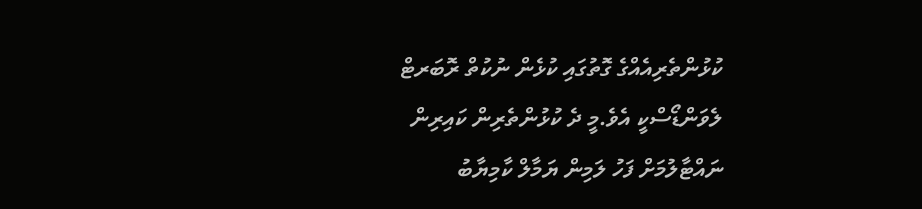ކުޅުންތެރިއެއްގެ ގޮތުގައި ކުޅެން ނުކުތް ރޮބަރޓް ލެވަންޑޯސްކީ އެވެ.މީ ދެ ކުޅުންތެރިން ކައިރިން ނައްޓާލުމަށް ފަހު ލަމިން ޔަމާލް ކާމިޔާބު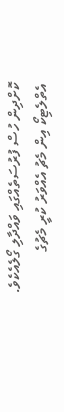ކޮށްދިން ހުސް ފުރުސަތެއްގައި ވައްދާލި ގޯލެއެކެވެ.
އެތްލެޓިކޯ އިން މެޗު އެއްވަރު ކުރީ މެޗުގެ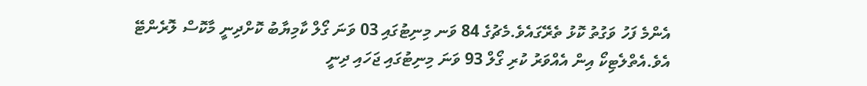އެންމެ ފަހު ވަގުތު ކޮޅު ތެރޭގައެވެ.މެޗުގެ 84 ވަނ މިނިޓުގައި 03 ވަނަ ގޯލް ކާމިޔާބު ކޮށްދިނީ މާކޮސް ލޮރެންޓޭ އެވެ.އެތްލެޓިކޯ އިން އެއްވަރު ކުރި ގޯލް 93 ވަނަ މިނިޓުގައި ޖަހައި ދިނީ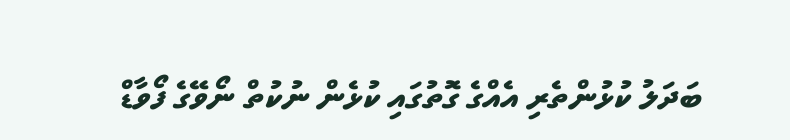ބަދަލު ކުޅުންތެރި އެއްގެ ގޮތުގައި ކުޅެން ނުކުތް ނޯވޭގެ ފޯވާޑް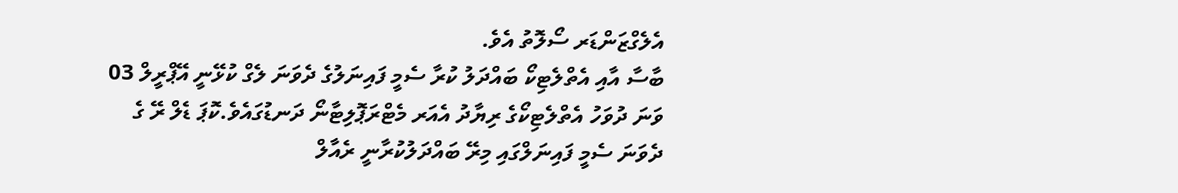އެލެގްޒަންޑަރ ސޯލޮތު އެވެ.
ބާސާ އާއި އެތްލެޓިކޯ ބައްދަލު ކުރާ ސެމީ ފައިނަލުގެ ދެވަނަ ލެގް ކުޅޭނީ އޭޕްރީލް 03 ވަނަ ދުވަހު އެތްލެޓިކޯގެ ރިޔާދު އެއަރ މެޓްރަޕޮލިޓާނޯ ދަނޑުގައެވެ.ކޮޕަ ޑެލް ރޭ ގެ ދެވަނަ ސެމީ ފައިނަލްގައި މިރޭ ބައްދަލުކުރާނީ ރެއާލް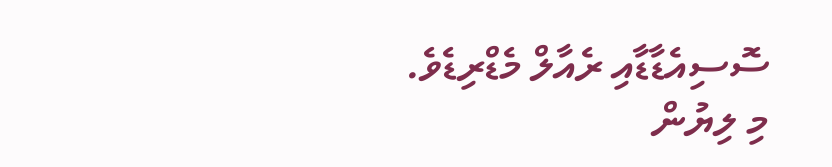ސޮސިއެޑާޑާއި ރެއާލް މެޑްރިޑެވެ.
މި ލިޔުން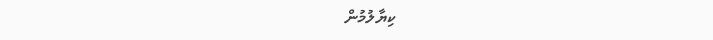ކިޔާލުމުން